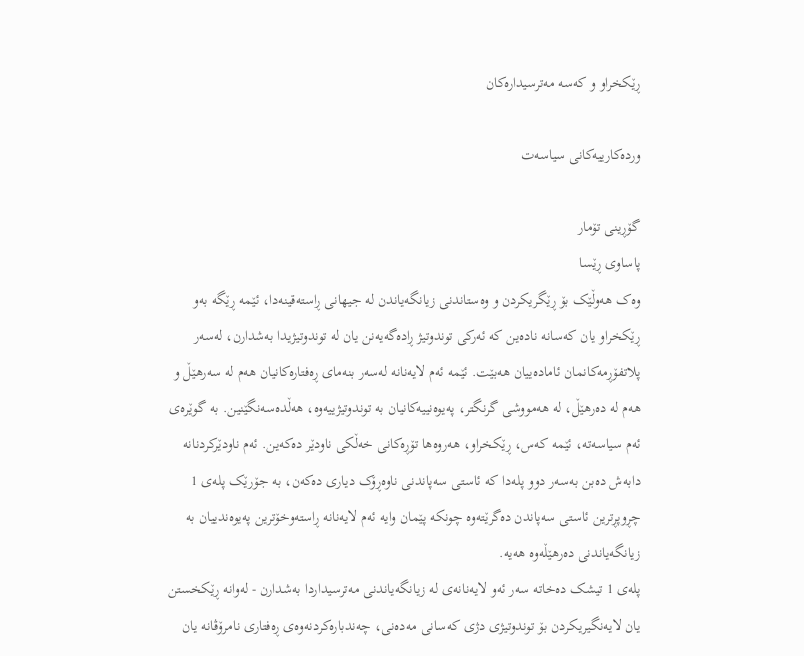ڕێکخراو و کەسە مەترسیدارەکان

وردەکارییەکانی سیاسەت

گۆڕینی تۆمار
پاساوی ڕێسا
وەک هەوڵێک بۆ ڕێگریکردن و وەستاندنی زیانگەیاندن لە جیهانی ڕاستەقینەدا، ئێمە ڕێگە بەو ڕێکخراو یان کەسانە نادەین کە ئەرکی توندوتیژ ڕادەگەیەنن یان لە توندوتیژیدا بەشدارن، لەسەر پلاتفۆڕمەکانمان ئامادەییان هەبێت. ئێمە ئەم لایەنانە لەسەر بنەمای ڕەفتارەکانیان هەم لە سەرهێڵ و هەم لە دەرهێڵ، لە هەمووشی گرنگتر، پەیوەنییەکانیان بە توندوتیژییەوە، هەڵدەسەنگێنین. بە گوێرەی ئەم سیاسەتە، ئێمە کەس، ڕێکخراو، هەروەها تۆڕەکانی خەڵکی ناودێر دەکەین. ئەم ناودێرکردنانە دابەش دەبن بەسەر دوو پلەدا کە ئاستی سەپاندنی ناوەڕۆک دیاری دەکەن، بە جۆرێک پلەی 1 چڕوپڕترین ئاستی سەپاندن دەگرێتەوە چونکە پێمان وایە ئەم لایەنانە ڕاستەوخۆترین پەیوەندییان بە زیانگەیاندنی دەرهێڵەوە هەیە.
پلەی 1 تیشک دەخاتە سەر ئەو لایەنانەی لە زیانگەیاندنی مەترسیداردا بەشدارن - لەوانە ڕێکخستن یان لایەنگیریکردن بۆ توندوتیژی دژی کەسانی مەدەنی، چەندبارەکردنەوەی ڕەفتاری نامرۆڤانە یان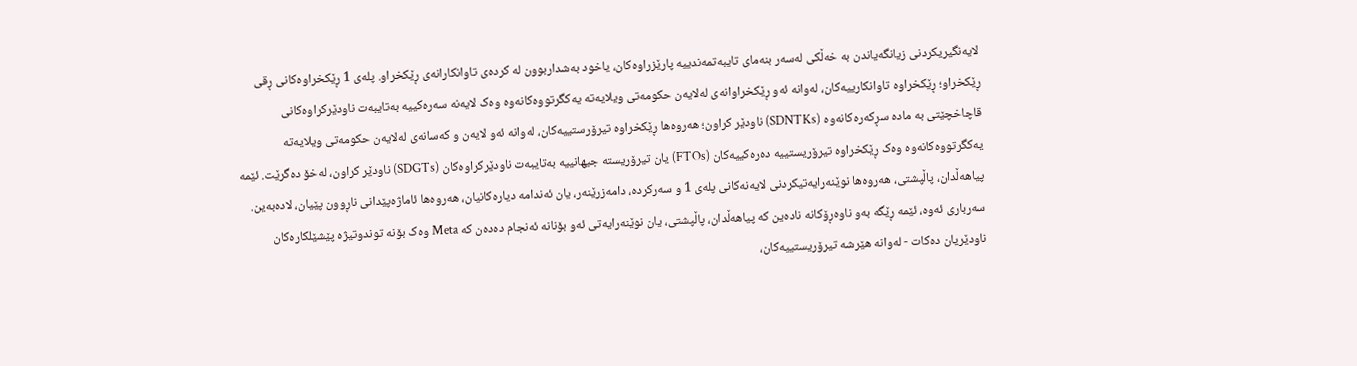لایەنگیریکردنی زیانگەیاندن بە خەڵکی لەسەر بنەمای تایبەتمەندییە پارێزراوەکان، یاخود بەشداربوون لە کردەی تاوانکارانەی ڕێکخراو. پلەی 1 ڕێکخراوەکانی ڕقی ڕێکخراو؛ ڕێکخراوە تاوانکارییەکان، لەوانە ئەو ڕێکخراوانەی لەلایەن حکومەتی ویلایەتە یەکگرتووەکانەوە وەک لایەنە سەرەکییە بەتایبەت ناودێرکراوەکانی قاچاخچێتی بە مادە سڕکەرەکانەوە (SDNTKs) ناودێر کراون؛ هەروەها ڕێکخراوە تیرۆرستییەکان، لەوانە ئەو لایەن و کەسانەی لەلایەن حکومەتی ویلایەتە یەکگرتووەکانەوە وەک ڕێکخراوە تیرۆریستییە دەرەکییەکان (FTOs) یان تیرۆریستە جیهانییە بەتایبەت ناودێرکراوەکان (SDGTs) ناودێر کراون، لەخۆ دەگرێت. ئێمە پیاهەڵدان، پاڵپشتی، هەروەها نوێنەرایەتیکردنی لایەنەکانی پلەی 1 و سەرکردە، دامەزرێنەر، یان ئەندامە دیارەکانیان، هەروەها ئاماژەپێدانی ناڕوون پێیان، لادەبەین.
سەرباری ئەوە، ئێمە ڕێگە بەو ناوەڕۆکانە نادەین کە پیاهەڵدان، پاڵپشتی، یان نوێنەرایەتی ئەو بۆنانە ئەنجام دەدەن کە Meta وەک بۆنە توندوتیژە پێشێلکارەکان ناودێریان دەکات - لەوانە هێرشە تیرۆریستییەکان،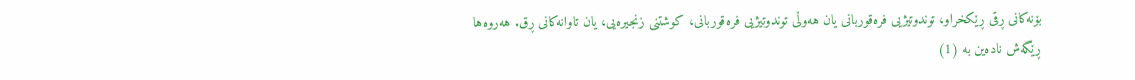بۆنەکانی ڕقی ڕێکخراو، توندوتیژیی فرەقوربانی یان هەوڵی توندوتیژیی فرەقوربانی، کوشتنی زنجیرەیی، یان تاوانەکانی ڕق. هەروەها ڕێگەش نادەین بە (1)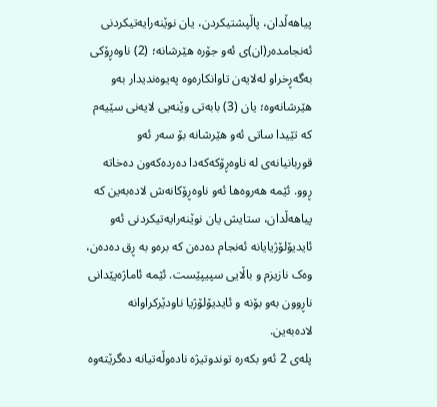پیاهەڵدان، پاڵپشتیکردن، یان نوێنەرایەتیکردنی ئەنجامدەر(ان)ی ئەو جۆرە هێرشانە؛ (2) ناوەڕۆکی بەگەڕخراو لەلایەن تاوانکارەوە پەیوەندیدار بەو هێرشانەوە؛ یان (3) بابەتی وێنەیی لایەنی سێیەم کە تێیدا ساتی ئەو هێرشانە بۆ سەر ئەو قوربانیانەی لە ناوەڕۆکەکەدا دەردەکەون دەخاتە ڕوو. ئێمە هەروەها ئەو ناوەڕۆکانەش لادەبەین کە پیاهەڵدان، ستایش یان نوێنەرایەتیکردنی ئەو ئایدیۆلۆژیایانە ئەنجام دەدەن کە برەو بە ڕق دەدەن، وەک نازیزم و باڵایی سپیپێست. ئێمە ئاماژەپێدانی ناڕوون بەو بۆنە و ئایدیۆلۆژیا ناودێرکراوانە لادەبەین.
پلەی 2 ئەو بکەرە توندوتیژە نادەوڵەتیانە دەگرێتەوە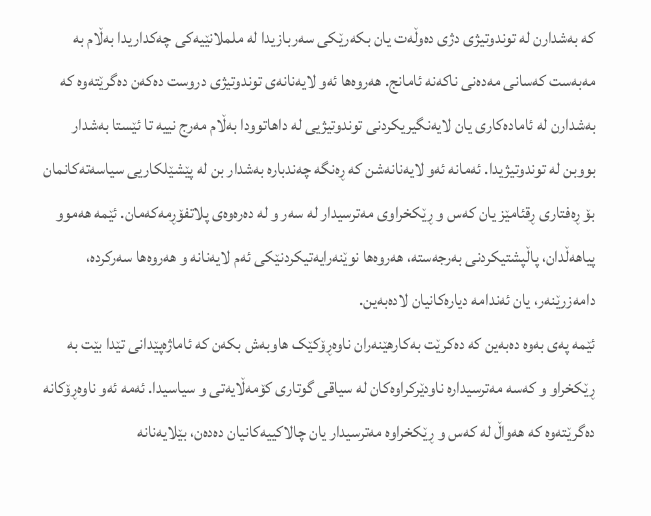کە بەشدارن لە توندوتیژی دژی دەوڵەت یان بکەرێکی سەربازیدا لە ململانێیەکی چەکداریدا بەڵام بە مەبەست کەسانی مەدەنی ناکەنە ئامانج. هەروەها ئەو لایەنانەی توندوتیژی دروست دەکەن دەگرێتەوە کە بەشدارن لە ئامادەکاری یان لایەنگیریکردنی توندوتیژیی لە داهاتوودا بەڵام مەرج نییە تا ئێستا بەشدار بووبن لە توندوتیژیدا. ئەمانە ئەو لایەنانەشن کە ڕەنگە چەندبارە بەشدار بن لە پێشێلکاریی سیاسەتەکانمان بۆ ڕەفتاری ڕقئامێز یان کەس و ڕێکخراوی مەترسیدار لە سەر و لە دەرەوەی پلاتفۆڕمەکەمان. ئێمە هەموو پیاهەڵدان، پاڵپشتیکردنی بەرجەستە، هەروەها نوێنەرایەتیکردنێکی ئەم لایەنانە و هەروەها سەرکردە، دامەزرێنەر، یان ئەندامە دیارەکانیان لادەبەین.
ئێمە پەی بەوە دەبەین کە دەکرێت بەکارهێنەران ناوەڕۆکێک هاوبەش بکەن کە ئاماژەپێدانی تێدا بێت بە ڕێکخراو و کەسە مەترسیدارە ناودێرکراوەکان لە سیاقی گوتاری کۆمەڵایەتی و سیاسیدا. ئەمە ئەو ناوەڕۆکانە دەگرێتەوە کە هەواڵ لە کەس و ڕێکخراوە مەترسیدار یان چالاکییەکانیان دەدەن، بێلایەنانە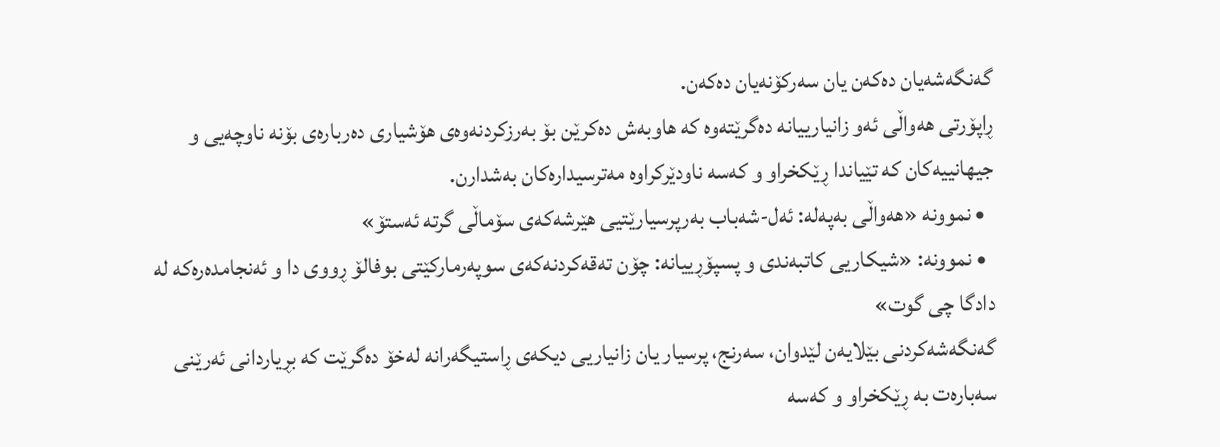گەنگەشەیان دەکەن یان سەرکۆنەیان دەکەن.
ڕاپۆرتی هەواڵی ئەو زانیارییانە دەگرێتەوە کە هاوبەش دەکرێن بۆ بەرزکردنەوەی هۆشیاری دەربارەی بۆنە ناوچەیی و جیهانییەکان کە تێیاندا ڕێکخراو و کەسە ناودێرکراوە مەترسیدارەکان بەشدارن.
  • نموونە «هەواڵی بەپەلە: ئەل-شەباب بەرپرسیارێتیی هێرشەکەی سۆماڵی گرتە ئەستۆ»
  • نموونە: «شیکاریی کاتبەندی و پسپۆڕییانە: چۆن تەقەکردنەکەی سوپەرمارکێتی بوفالۆ ڕووی دا و ئەنجامدەرەکە لە دادگا چی گوت»
گەنگەشەکردنی بێلایەن لێدوان، سەرنج، پرسیار یان زانیاریی دیکەی ڕاستیگەرانە لەخۆ دەگرێت کە بڕیاردانی ئەرێنی سەبارەت بە ڕێکخراو و کەسە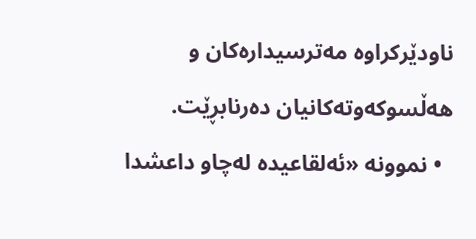ناودێرکراوە مەترسیدارەکان و هەڵسوکەوتەکانیان دەرنابڕێت.
  • نموونە «ئەلقاعیدە لەچاو داعشدا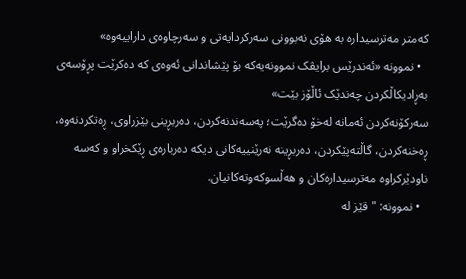کەمتر مەترسیدارە بە هۆی نەبوونی سەرکردایەتی و سەرچاوەی داراییەوە»
  • نموونە «ئەندرێس برایڤک نموونەیەکە بۆ پێشاندانی ئەوەی کە دەکرێت پڕۆسەی بەڕادیکاڵکردن چەندێک ئاڵۆز بێت»
سەرکۆنەکردن ئەمانە لەخۆ دەگرێت؛ پەسەندنەکردن، دەربڕینی بێزراوی، ڕەتکردنەوە، ڕەخنەکردن، گاڵتەپێکردن، دەربڕینە نەرێنییەکانی دیکە دەربارەی ڕێکخراو و کەسە ناودێرکراوە مەترسیدارەکان و هەڵسوکەوتەکانیان.
  • نموونە: "قێز لە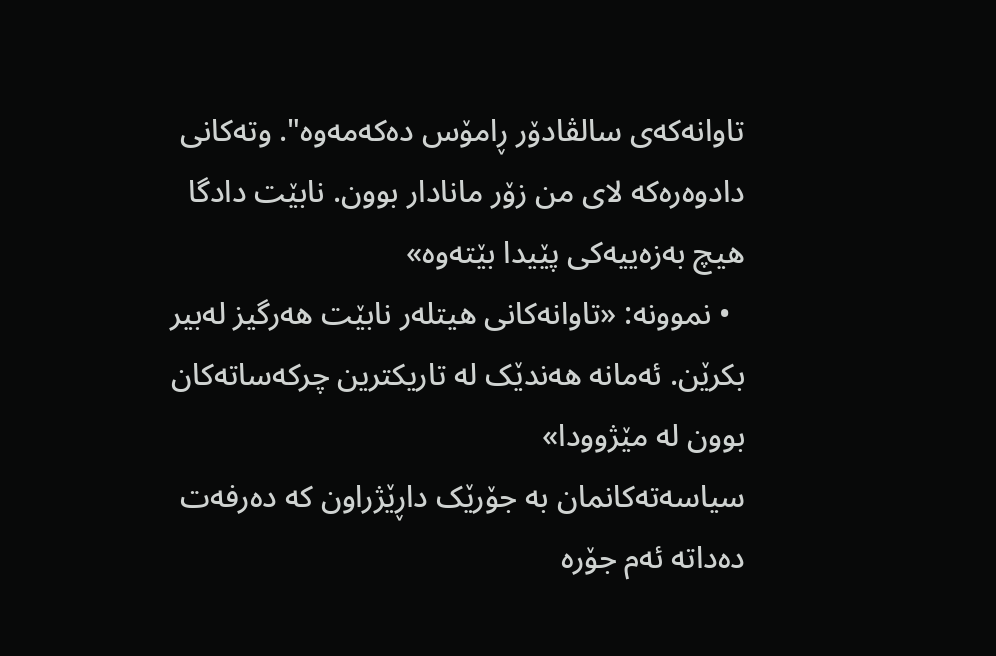تاوانەکەی سالڤادۆر ڕامۆس دەکەمەوە". وتەکانی دادوەرەکە لای من زۆر مانادار بوون. نابێت دادگا هیچ بەزەییەکی پێیدا بێتەوە»
  • نموونە: «تاوانەکانی هیتلەر نابێت هەرگیز لەبیر بکرێن. ئەمانە هەندێک لە تاریکترین چرکەساتەکان بوون لە مێژوودا»
سیاسەتەکانمان بە جۆرێک داڕێژراون کە دەرفەت دەداتە ئەم جۆرە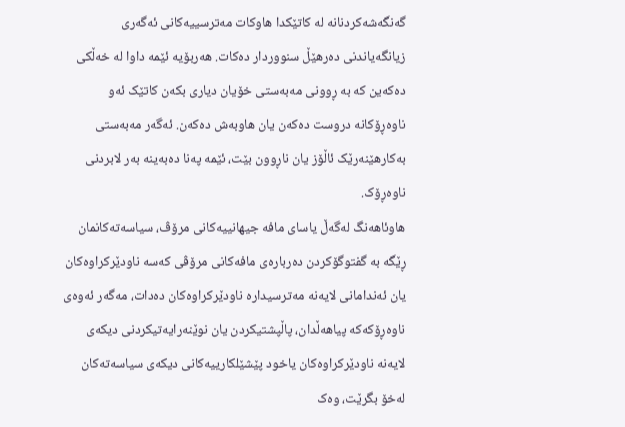گەنگەشەکردنانە لە کاتێکدا هاوکات مەترسییەکانی ئەگەری زیانگەیاندنی دەرهێڵ سنووردار دەکات. هەربۆیە ئێمە داوا لە خەڵکی دەکەین کە بە ڕوونی مەبەستی خۆیان دیاری بکەن کاتێک ئەو ناوەڕۆکانە دروست دەکەن یان هاوبەش دەکەن. ئەگەر مەبەستی بەکارهێنەرێک ئاڵۆز یان ناڕوون بێت، ئێمە پەنا دەبەینە بەر لابردنی ناوەڕۆک.
هاوئاهەنگ لەگەڵ یاسای مافە جیهانییەکانی مرۆڤ، سیاسەتەکانمان ڕێگە بە گفتوگۆکردن دەربارەی مافەکانی مرۆڤی کەسە ناودێرکراوەکان یان ئەندامانی لایەنە مەترسیدارە ناودێرکراوەکان دەدات، مەگەر ئەوەی ناوەڕۆکەکە پیاهەڵدان، پاڵپشتیکردن یان نوێنەرایەتیکردنی دیکەی لایەنە ناودێرکراوەکان یاخود پێشێلکارییەکانی دیکەی سیاسەتەکان لەخۆ بگرێت، وەک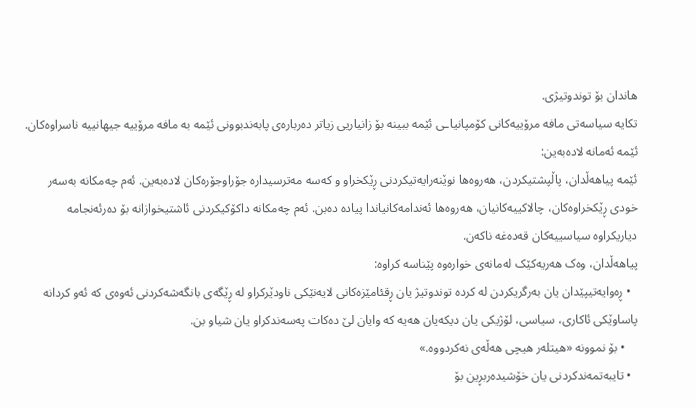هاندان بۆ توندوتیژی.
تکایە سیاسەتی مافە مرۆییەکانی کۆمپانیاـی ئێمە ببینە بۆ زانیاریی زیاتر دەربارەی پابەندبوونی ئێمە بە مافە مرۆییە جیهانییە ناسراوەکان.
ئێمە ئەمانە لادەبەین:
ئێمە پیاهەڵدان، پاڵپشتیکردن، هەروەها نوێنەرایەتیکردنی ڕێکخراو و کەسە مەترسیدارە جۆراوجۆرەکان لادەبەین. ئەم چەمکانە بەسەر خودی ڕێکخراوەکان، چالاکییەکانیان، هەروەها ئەندامەکانیاندا پیادە دەبن. ئەم چەمکانە داکۆکیکردنی ئاشتیخوازانە بۆ دەرئەنجامە دیاریکراوە سیاسییەکان قەدەغە ناکەن.
پیاهەڵدان، وەک هەریەکێک لەمانەی خوارەوە پێناسە کراوە:
  • ڕەوایەتیپێدان یان بەرگریکردن لە کردە توندوتیژ یان ڕقئامێزەکانی لایەنێکی ناودێرکراو لە ڕێگەی بانگەشەکردنی ئەوەی کە ئەو کردانە پاساوێکی ئاکاری، سیاسی، لۆژیکی یان دیکەیان هەیە کە وایان لێ دەکات پەسەندکراو یان شیاو بن.
    • بۆ نموونە «هیتلەر هیچی هەڵەی نەکردووە.»
  • تایبەتمەندکردنی یان خۆشیدەربڕین بۆ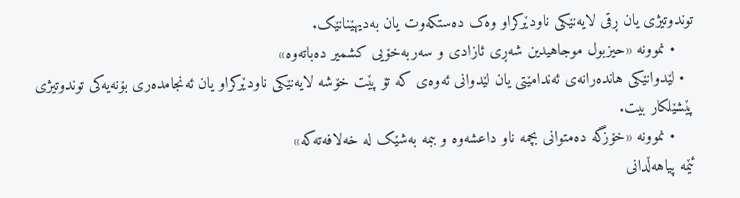توندوتیژی یان ڕقی لایەنێکی ناودێرکراو وەک دەستکەوت یان بەدیهێنانێک.
    • نموونە «حیزبول موجاهیدین شەڕی ئازادی و سەربەخۆیی کشمیر دەباتەوە»
  • لێدوانێکی هاندەرانەی ئەندامێتی یان لێدوانی ئەوەی کە تۆ پێت خۆشە لایەنێکی ناودێرکراو یان ئەنجامدەری بۆنەیەکی توندوتیژی پێشێلکار بیت.
    • نموونە «خۆزگە دەمتوانی بچمە ناو داعشەوە و ببمە بەشێک لە خەلافەتەکە»
ئێمە پیاهەڵدانی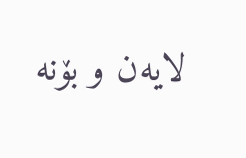لایەن و بۆنە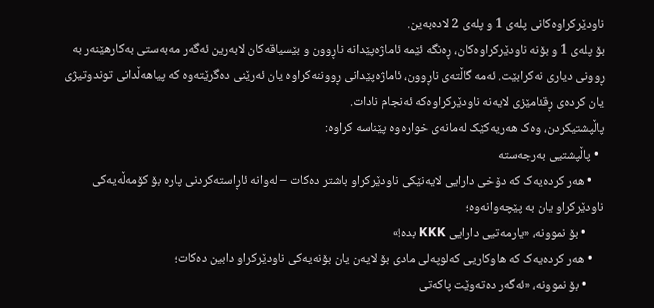ناودێرکراوەکانی پلەی 1 و پلەی 2 لادەبەین.
بۆ پلەی 1 و بۆنە ناودێرکراوەکان، ڕەنگە ئێمە ئاماژەپێدانە ناڕوون و بێسیاقەکان لابەرین ئەگەر مەبەستی بەکارهێنەر بە ڕوونی دیاری نەکرابێت. ئەمە گاڵتەی ناڕوون، ئاماژەپێدانی ڕووننەکراوە یان ئەرێنی دەگرێتەوە کە پیاهەڵدانی توندوتیژی یان کردەی ڕقئامێزی لایەنە ناودێرکراوەکە ئەنجام نادات.
پاڵپشتیکردن، وەک هەریەکێک لەمانەی خوارەوە پێناسە کراوە:
  • پاڵپشتیی بەرجەستە
    • هەر کردەیەک کە دۆخی دارایی لایەنێکی ناودێرکراو باشتر دەکات – لەوانە ئاڕاستەکردنی پارە بۆ کۆمەڵەیەکی ناودێرکراو یان بە پێچەوانەوە؛
      • بۆ نموونە، «یارمەتیی دارایی KKK بدە!»
    • هەر کردەیەک کە هاوکاریی کەلوپەلی مادی بۆ لایەن یان بۆنەیەکی ناودێرکراو دابین دەکات؛
      • بۆ نموونە، «ئەگەر دەتەوێت پاکەتی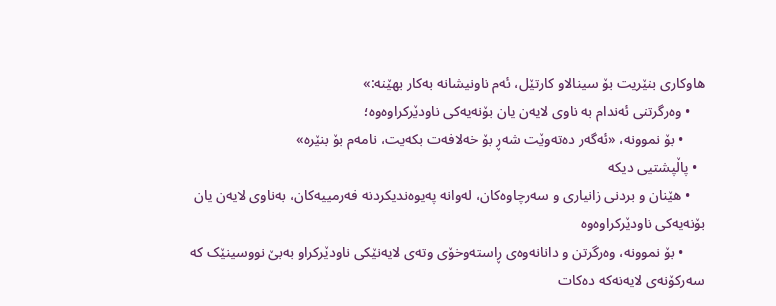هاوکاری بنێریت بۆ سینالاو کارتێل، ئەم ناونیشانە بەکار بهێنە:»
    • وەرگرتنی ئەندام بە ناوی لایەن یان بۆنەیەکی ناودێرکراوەوە؛
      • بۆ نموونە، «ئەگەر دەتەوێت شەڕ بۆ خەلافەت بکەیت، نامەم بۆ بنێرە»
  • پاڵپشتیی دیکە
    • هێنان و بردنی زانیاری و سەرچاوەکان، لەوانە پەیوەندیکردنە فەرمییەکان، بەناوی لایەن یان بۆنەیەکی ناودێرکراوەوە
      • بۆ نموونە، وەرگرتن و دانانەوەی ڕاستەوخۆی وتەی لایەنێکی ناودێرکراو بەبێ نووسینێک کە سەرکۆنەی لایەنەکە دەکات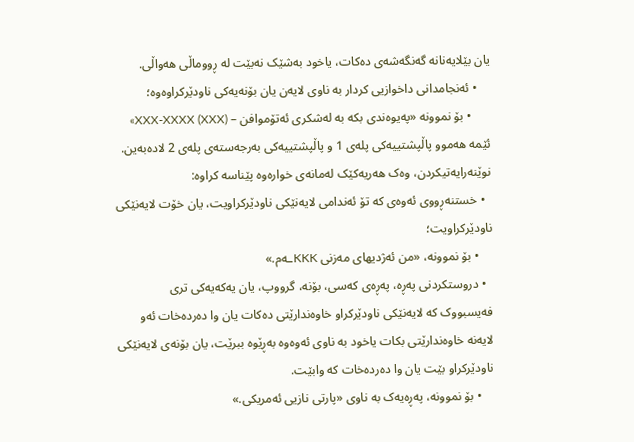یان بێلایەنانە گەنگەشەی دەکات، یاخود بەشێک نەبێت لە ڕووماڵی هەواڵی.
    • ئەنجامدانی داخوازیی کردار بە ناوی لایەن یان بۆنەیەکی ناودێرکراوەوە؛
      • بۆ نموونە «پەیوەندی بکە بە لەشکری ئەتۆموافن – (XXX) XXX-XXXX»
ئێمە هەموو پاڵپشتییەکی پلەی 1 و پاڵپشتییەکی بەرجەستەی پلەی 2 لادەبەین.
نوێنەرایەتیکردن، وەک هەریەکێک لەمانەی خوارەوە پێناسە کراوە:
  • خستنەڕووی ئەوەی کە تۆ ئەندامی لایەنێکی ناودێرکراویت، یان خۆت لایەنێکی ناودێرکراویت؛
    • بۆ نموونە، «من ئەژدیهای مەزنی KKKـەم.»
  • دروستکردنی پەڕە، پەڕەی کەسی، بۆنە، گرووپ، یان یەکەیەکی تری فەیسبووک کە لایەنێکی ناودێرکراو خاوەندارێتی دەکات یان وا دەردەخات ئەو لایەنە خاوەندارێتی بکات یاخود بە ناوی ئەوەوە بەڕێوە ببرێت، یان بۆنەی لایەنێکی ناودێرکراو بێت یان وا دەردەخات کە وابێت.
    • بۆ نموونە، پەڕەیەک بە ناوی «پارتی نازیی ئەمریکی.»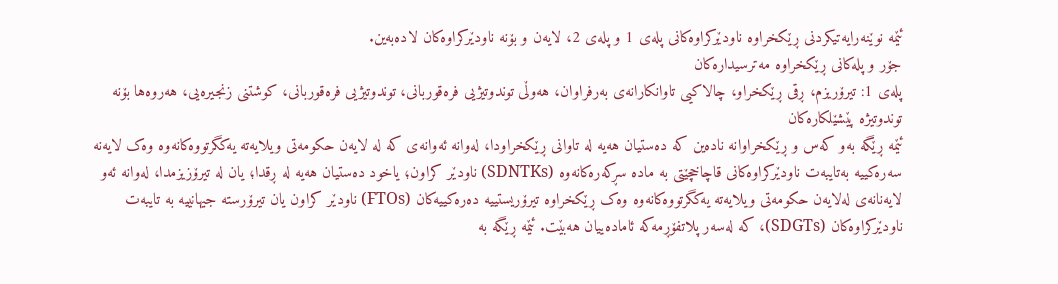ئێمە نوێنەرایەتیکردنی ڕێکخراوە ناودێرکراوەکانی پلەی 1 و پلەی 2، لایەن و بۆنە ناودێرکراوەکان لادەبەین.
جۆر و پلەکانی ڕێکخراوە مەترسیدارەکان
پلەی 1: تیرۆریزم، ڕقی ڕێکخراو، چالاکیی تاوانکارانەی بەرفراوان، هەوڵی توندوتیژیی فرەقوربانی، توندوتیژیی فرەقوربانی، کوشتنی زنجیرەیی، هەروەها بۆنە توندوتیژە پێشێلکارەکان
ئێمە ڕێگە بەو کەس و ڕێکخراوانە نادەین کە دەستیان هەیە لە تاوانی ڕێکخراودا، لەوانە ئەوانەی کە لە لایەن حکومەتی ویلایەتە یەکگرتووەکانەوە وەک لایەنە سەرەکییە بەتایبەت ناودێرکراوەکانی قاچاخچێتی بە مادە سڕکەرەکانەوە (SDNTKs) ناودێر کراون؛ یاخود دەستیان هەیە لە ڕقدا؛ یان لە تیرۆزیزمدا، لەوانە ئەو لایەنانەی لەلایەن حکومەتی ویلایەتە یەکگرتووەکانەوە وەک ڕێکخراوە تیرۆریستییە دەرەکییەکان (FTOs) ناودێر کراون یان تیرۆرستە جیهانییە بە تایبەت ناودێرکراوەکان (SDGTs)، کە لەسەر پلاتفۆڕمەکە ئامادەییان هەبێت. ئێمە ڕێگە بە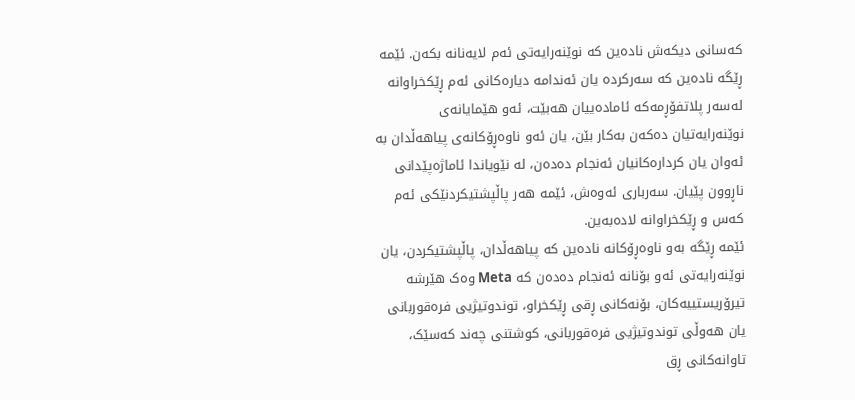کەسانی دیکەش نادەین کە نوێنەرایەتی ئەم لایەنانە بکەن. ئێمە ڕێگە نادەین کە سەرکردە یان ئەندامە دیارەکانی ئەم ڕێکخراوانە لەسەر پلاتفۆڕمەکە ئامادەییان هەبێت، ئەو هێمایانەی نوێنەرایەتیان دەکەن بەکار بێن، یان ئەو ناوەڕۆکانەی پیاهەڵدان بە ئەوان یان کردارەکانیان ئەنجام دەدەن، لە نێویاندا ئاماژەپێدانی ناڕوون پێیان. سەرباری ئەوەش، ئێمە هەر پاڵپشتیکردنێکی ئەم کەس و ڕێکخراوانە لادەبەین.
ئێمە ڕێگە بەو ناوەڕۆکانە نادەین کە پیاهەڵدان، پاڵپشتیکردن، یان نوێنەرایەتی ئەو بۆنانە ئەنجام دەدەن کە Meta وەک هێرشە تیرۆریستییەکان، بۆنەکانی ڕقی ڕێکخراو، توندوتیژیی فرەقوربانی یان هەوڵی توندوتیژیی فرەقوربانی، کوشتنی چەند کەسێک، تاوانەکانی ڕق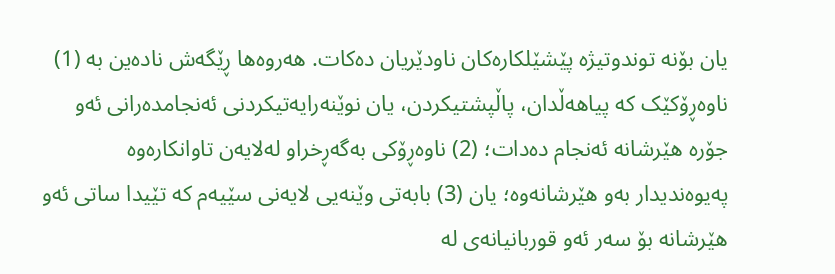یان بۆنە توندوتیژە پێشێلکارەکان ناودێریان دەکات. هەروەها ڕێگەش نادەین بە (1) ناوەڕۆکێک کە پیاهەڵدان، پاڵپشتیکردن، یان نوێنەرایەتیکردنی ئەنجامدەرانی ئەو جۆرە هێرشانە ئەنجام دەدات؛ (2) ناوەڕۆکی بەگەڕخراو لەلایەن تاوانکارەوە پەیوەندیدار بەو هێرشانەوە؛ یان (3) بابەتی وێنەیی لایەنی سێیەم کە تێیدا ساتی ئەو هێرشانە بۆ سەر ئەو قوربانیانەی لە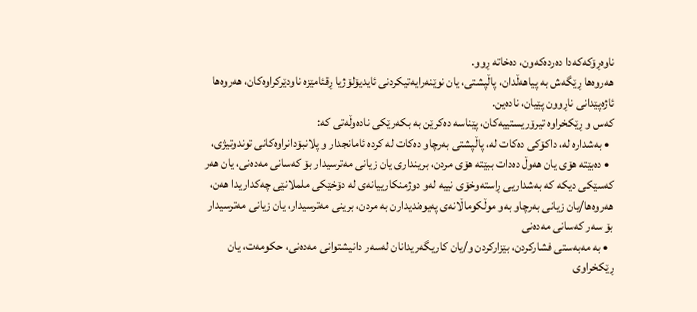ناوەڕۆکەکەدا دەردەکەون، دەخاتە ڕوو.
هەروەها ڕێگەش بە پیاهەڵدان، پاڵپشتی، یان نوێنەرایەتیکردنی ئایدیۆلۆژیا ڕقئامێزە ناودێرکراوەکان، هەروەها ئاژەپێدانی ناڕوون پێیان، نادەین.
کەس و ڕێکخراوە تیرۆریستییەکان، پێناسە دەکرێن بە بکەرێکی نادەوڵەتی کە:
  • بەشدارە لە، داکۆکی دەکات لە، پاڵپشتی بەرچاو دەکات لە کردە ئامانجدار و پلانبۆدانراوەکانی توندوتیژی،
  • دەبێتە هۆی یان هەوڵ دەدات ببێتە هۆی مردن، برینداری یان زیانی مەترسیدار بۆ کەسانی مەدەنی، یان هەر کەسێکی دیکە کە بەشداریی ڕاستەوخۆی نییە لەو دوژمنکارییانەی لە دۆخێکی ململانێی چەکداریدا هەن، هەروەها/یان زیانی بەرچاو بەو موڵکوماڵانەی پەیوەندیدارن بە مردن، برینی مەترسیدار، یان زیانی مەترسیدار بۆ سەر کەسانی مەدەنی
  • بە مەبەستی فشارکردن، بێزارکردن و/یان کاریگەریدانان لەسەر دانیشتوانی مەدەنی، حکومەت، یان ڕێکخراوی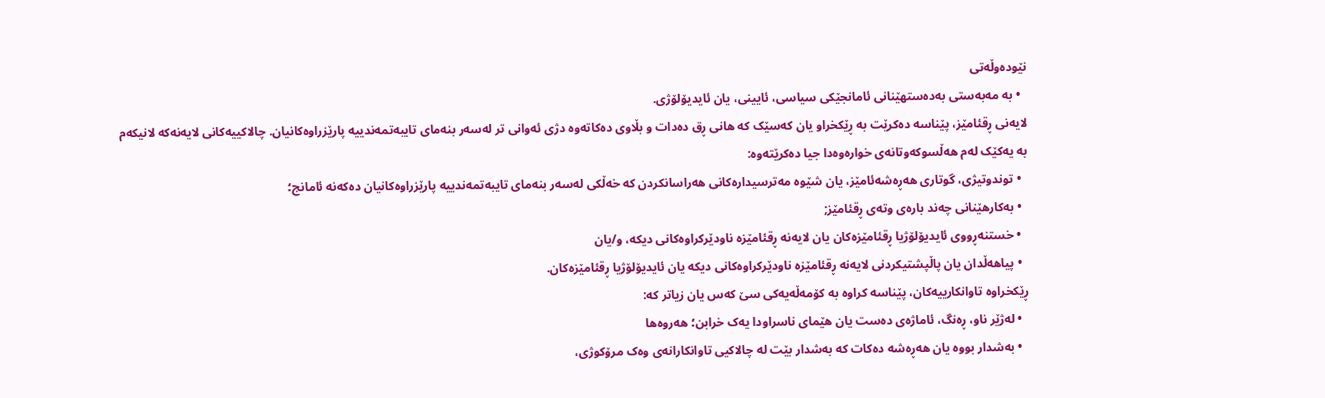نێودەوڵەتی
  • بە مەبەستی بەدەستهێنانی ئامانجێکی سیاسی، ئایینی، یان ئایدیۆلۆژی.
لایەنی ڕقئامێز، پێناسە دەکرێت بە ڕێکخراو یان کەسێک کە هانی ڕق دەدات و بڵاوی دەکاتەوە دژی ئەوانی تر لەسەر بنەمای تایبەتمەندییە پارێزراوەکانیان. چالاکییەکانی لایەنەکە لانیکەم بە یەکێک لەم هەڵسوکەوتانەی خوارەوەدا جیا دەکرێتەوە:
  • توندوتیژی، گوتاری هەڕەشەئامێز، یان شێوە مەترسیدارەکانی هەراسانکردن کە خەڵکی لەسەر بنەمای تایبەتمەندییە پارێزراوەکانیان دەکەنە ئامانج؛
  • بەکارهێنانی چەند بارەی وتەی ڕقئامێز;
  • خستنەڕووی ئایدیۆلۆژیا ڕقئامێزەکان یان لایەنە ڕقئامێزە ناودێرکراوەکانی دیکە، و/یان
  • پیاهەڵدان یان پاڵپشتیکردنی لایەنە ڕقئامێزە ناودێرکراوەکانی دیکە یان ئایدیۆلۆژیا ڕقئامێزەکان.
ڕێکخراوە تاوانکارییەکان، پێناسە کراوە بە کۆمەڵەیەکی سێ کەس یان زیاتر کە:
  • لەژێر ناو، ڕەنگ، ئاماژەی دەست یان هێمای ناسراودا یەک خرابن؛ هەروەها
  • بەشدار بووە یان هەڕەشە دەکات کە بەشدار بێت لە چالاکیی تاوانکارانەی وەک مرۆکوژی،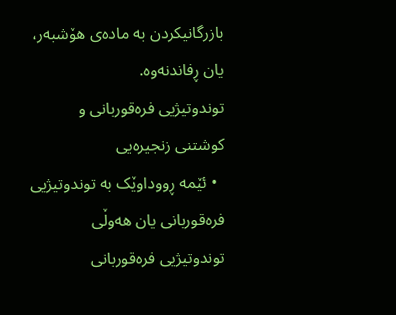بازرگانیکردن بە مادەی هۆشبەر، یان ڕفاندنەوە.
توندوتیژیی فرەقوربانی و کوشتنی زنجیرەیی
  • ئێمە ڕووداوێک بە توندوتیژیی فرەقوربانی یان هەوڵی توندوتیژیی فرەقوربانی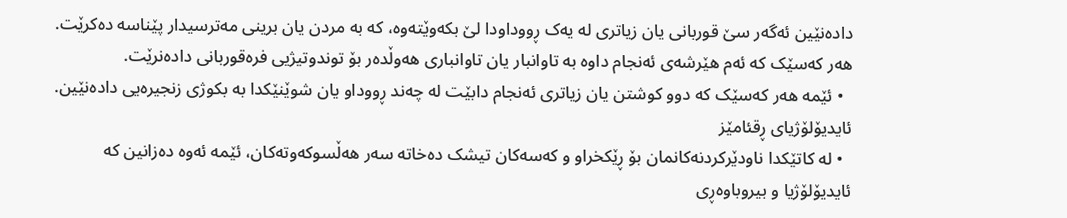دادەنێین ئەگەر سێ قوربانی یان زیاتری لە یەک ڕووداودا لێ بکەوێتەوە، کە بە مردن یان برینی مەترسیدار پێناسە دەکرێت. هەر کەسێک کە ئەم هێرشەی ئەنجام داوە بە تاوانبار یان تاوانباری هەوڵدەر بۆ توندوتیژیی فرەقوربانی دادەنرێت.
  • ئێمە هەر کەسێک کە دوو کوشتن یان زیاتری ئەنجام دابێت لە چەند ڕووداو یان شوێنێکدا بە بکوژی زنجیرەیی دادەنێین.
ئایدیۆلۆژیای ڕقئامێز
  • لە کاتێکدا ناودێرکردنەکانمان بۆ ڕێکخراو و کەسەکان تیشک دەخاتە سەر هەڵسوکەوتەکان، ئێمە ئەوە دەزانین کە ئایدیۆلۆژیا و بیروباوەڕی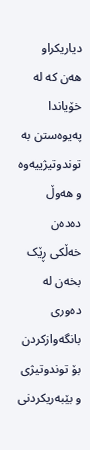دیاریکراو هەن کە لە خۆیاندا پەیوەستن بە توندوتیژییەوە و هەوڵ دەدەن خەڵکی ڕێک بخەن لە دەوری بانگەوازکردن بۆ توندوتیژی و بێبەریکردنی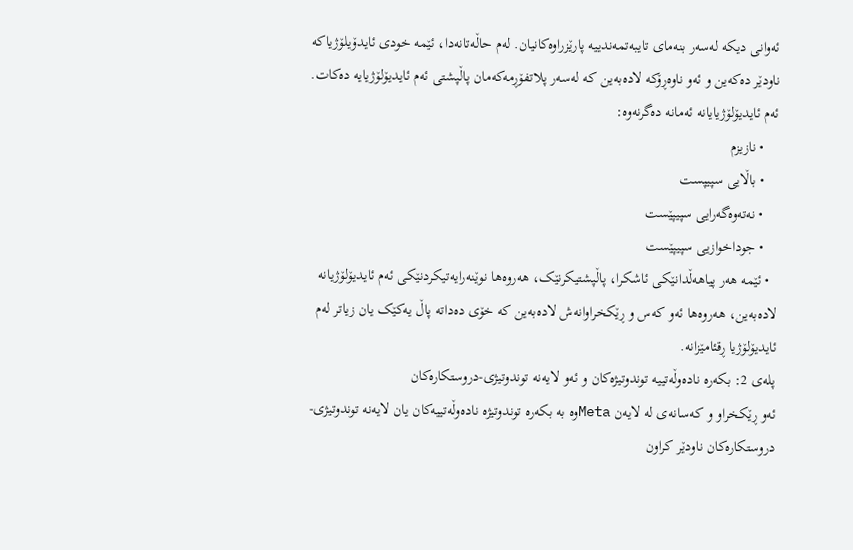ئەوانی دیکە لەسەر بنەمای تایبەتمەندییە پارێزراوەکانیان. لەم حاڵەتانەدا، ئێمە خودی ئایدۆیلۆژیاکە ناودێر دەکەین و ئەو ناوەڕۆکە لادەبەین کە لەسەر پلاتفۆڕمەکەمان پاڵپشتی ئەم ئایدیۆلۆژیایە دەکات. ئەم ئایدیۆلۆژیایانە ئەمانە دەگرنەوە:
    • نازیزم
    • باڵایی سپیپست
    • نەتەوەگەرایی سپیپێست
    • جوداخوازیی سپیپێست
  • ئێمە هەر پیاهەڵدانێکی ئاشكرا، پاڵپشتیکرنێک، هەروەها نوێنەرایەتیکردنێکی ئەم ئایدیۆلۆژیانە لادەبەین، هەروەها ئەو کەس و ڕێکخراوانەش لادەبەین کە خۆی دەداتە پاڵ یەکێک یان زیاتر لەم ئایدیۆلۆژیا ڕقئامێزانە.
پلەی 2: بکەرە نادەوڵەتییە توندوتیژەکان و ئەو لایەنە توندوتیژی-دروستکارەکان
ئەو ڕێکخراو و کەسانەی لە لایەن Metaوە بە بکەرە توندوتیژە نادەوڵەتییەکان یان لایەنە توندوتیژی-دروستکارەکان ناودێر کراون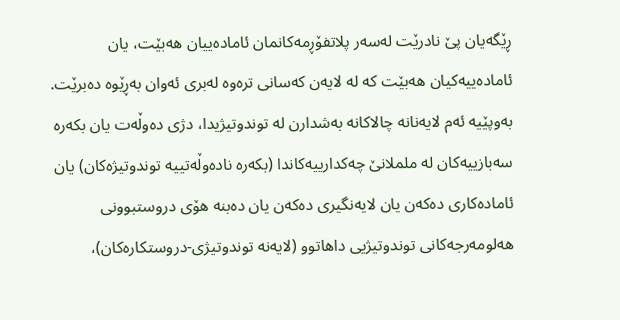ڕێگەیان پێ نادرێت لەسەر پلاتفۆڕمەکانمان ئامادەییان هەبێت، یان ئامادەییەکیان هەبێت کە لە لایەن کەسانی ترەوە لەبری ئەوان بەڕێوە دەبرێت. بەوپێیە ئەم لایەنانە چالاکانە بەشدارن لە توندوتیژیدا، دژی دەوڵەت یان بکەرە سەبازییەکان لە ململانێ چەکدارییەکاندا (بکەرە نادەوڵەتییە توندوتیژەکان) یان ئامادەکاری دەکەن یان لایەنگیری دەکەن یان دەبنە هۆی دروستبوونی هەلومەرجەکانی توندوتیژیی داهاتوو (لایەنە توندوتیژی-دروستکارەکان)،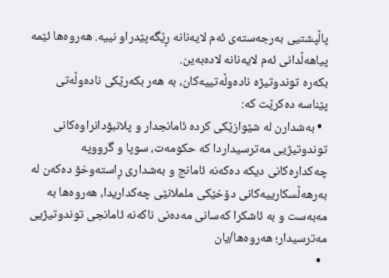پاڵپشتیی بەرجەستەی ئەم لایەنانە ڕێگەپێدراو نییە. هەروەها ئێمە پیاهەڵدانی ئەم لایەنانە لادەبەین.
بکەرە توندوتیژە نادەوڵەتییەکان، بە هەر بکەرێکی نادەوڵەتی پێناسە دەکرێت کە:
  • بەشدارن لە شێوازێکی کردە ئامانجدار و پلانبۆدانراوەکانی توندوتیژیی مەترسیداردا کە حکومەت، سوپا و گرووپە چەکدارەکانی دیکە دەکەنە ئامانج و بەشداری ڕاستەوخۆ دەکەن لە بەرهەڵسکارییەکانی دۆخێکی ململانێی چەکداریدا، هەروەها بە مەبەست و بە ئاشکرا کەسانی مەدەنی ناکەنە ئامانجی توندوتیژیی مەترسیدار؛ هەروەها/یان
  •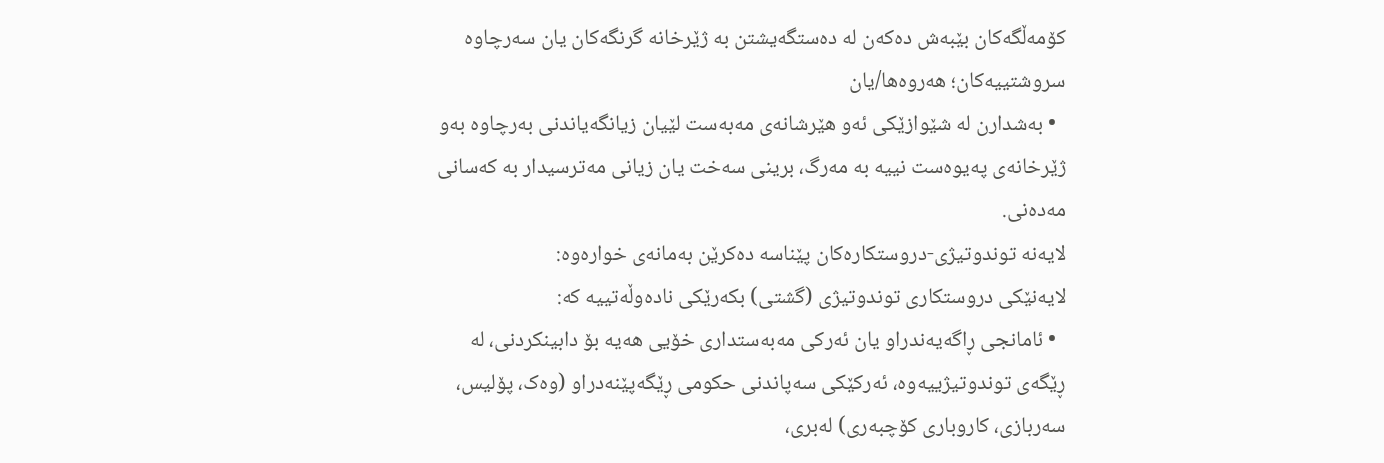کۆمەڵگەکان بێبەش دەکەن لە دەستگەیشتن بە ژێرخانە گرنگەکان یان سەرچاوە سروشتییەکان؛ هەروەها/یان
  • بەشدارن لە شێوازێکی ئەو هێرشانەی مەبەست لێیان زیانگەیاندنی بەرچاوە بەو ژێرخانەی پەیوەست نییە بە مەرگ، برینی سەخت یان زیانی مەترسیدار بە کەسانی مەدەنی.
لایەنە توندوتیژی-دروستکارەکان پێناسە دەکرێن بەمانەی خوارەوە:
لایەنێکی دروستکاری توندوتیژی (گشتی) بکەرێکی نادەوڵەتییە کە:
  • ئامانجی ڕاگەیەندراو یان ئەرکی مەبەستداری خۆیی هەیە بۆ دابینکردنی، لە ڕێگەی توندوتیژییەوە، ئەرکێکی سەپاندنی حکومی ڕێگەپێنەدراو (وەک، پۆلیس، سەربازی، کاروباری کۆچبەری) لەبری،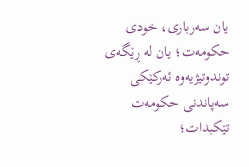یان سەرباری، خودی حکومەت؛ یان لە ڕێگەی توندوتیژیەوە ئەرکێکی سەپاندنی حکومەت تێکبدات؛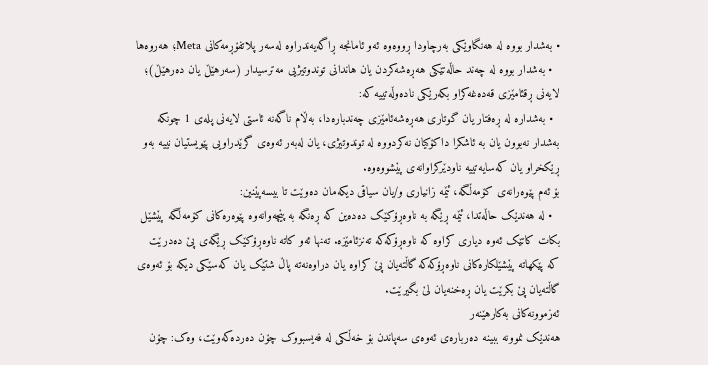• بەشدار بووە لە هەنگاوێکی بەرچاودا ڕووەوە ئەو ئامانجە ڕاگەیەندراوە لەسەر پلاتفۆڕمەکانی Meta؛ هەروەها
  • بەشدار بووە لە چەند حاڵەتێکی هەڕەشەکردن یان هاندانی توندوتیژیی مەترسیدار (سەرهێڵ یان دەرهێڵ)؛
لایەنی ڕقئامێزی قەدەغەکراو بکەرێکی نادەوڵەتییە کە:
  • بەشدارە لە ڕەفتار یان گوتاری هەڕەشەئامێزی چەندبارەدا، بەڵام ناگەنە ئاستی لایەنی پلەی 1 چونکە بەشدار نەبوون یان بە ئاشکرا داکۆکیان نەکردووە لە توندوتیژی، یان لەبەر ئەوەی گرێدراویی پێویستیان نییە بەو ڕێکخراو یان کەسایەتییە ناودێرکراوانەی پێشووەوە.
بۆ ئەم پێوەرانەی کۆمەڵگە، ئێمە زانیاری و/یان سیاقی دیکەمان دەوێت تا بیسەپێنین:
  • لە هەندێک حاڵەتدا، ئێمە ڕێگە بە ناوەڕۆکێک دەدەین کە ڕەنگە بە پێچەوانەوە پێوەرەکانی کۆمەڵگە پێشێل بکات کاتێک ئەوە دیاری کراوە کە ناوەڕۆکەکە تەنزئامێزە. تەنها ئەو کاتە ناوەڕۆکێک ڕێگەی پێ دەدرێت کە پێکهاتە پێشێلکارەکانی ناوەڕۆکەکە گاڵتەیان پێ کراوە یان دراوەنەتە پاڵ شتێک یان کەسێکی دیکە بۆ ئەوەی گاڵتەیان پێ بکرێت یان ڕەخنەیان لێ بگیرێت.
ئەزموونەکانی بەکارهێنەر
هەندێک نموونە ببینە دەربارەی ئەوەی سەپاندن بۆ خەڵکی لە فەیسبووک چۆن دەردەکەوێت، وەک: چۆن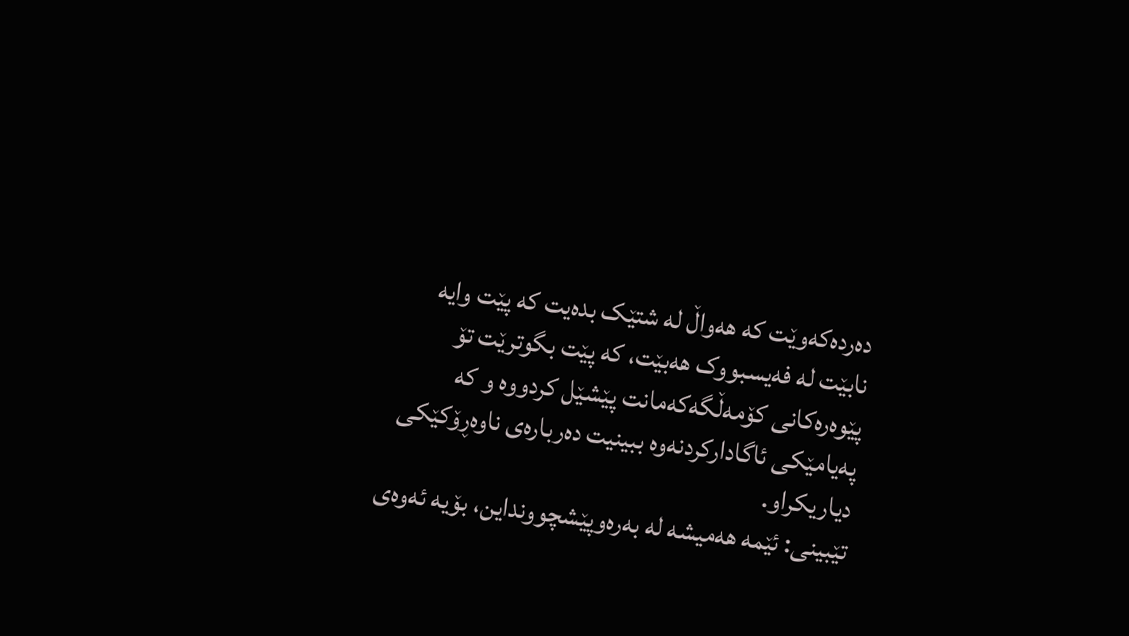دەردەکەوێت کە هەواڵ لە شتێک بدەیت کە پێت وایە نابێت لە فەیسبووک هەبێت، کە پێت بگوترێت تۆ پێوەرەکانی کۆمەڵگەکەمانت پێشێل کردووە و کە پەیامێکی ئاگادارکردنەوە ببینیت دەربارەی ناوەڕۆکێکی دیاریکراو.
تێبینی: ئێمە هەمیشە لە بەرەوپێشچوونداین، بۆیە ئەوەی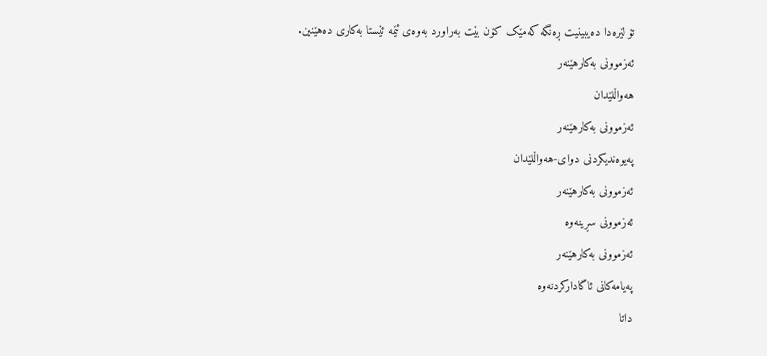تۆ لێرەدا دەیبینیت ڕەنگە کەمێک کۆن بێت بەراورد بەوەی ئێمە ئێستا بەکاری دەهێنین.
ئەزموونی بەکارهێنەر
هەواڵلێدان
ئەزموونی بەکارهێنەر
پەیوەندیکردنی دوای-هەواڵلێدان
ئەزموونی بەکارهێنەر
ئەزموونی سڕینەوە
ئەزموونی بەکارهێنەر
پەیامەکانی ئاگادارکردنەوە
داتا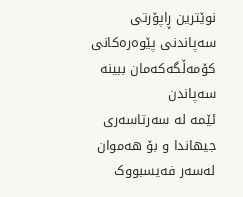نوێترین ڕاپۆرتی سەپاندنی پێوەرەکانی کۆمەڵگەکەمان ببینە
سەپاندن
ئێمە لە سەرتاسەری جیهاندا و بۆ هەموان لەسەر فەیسبووک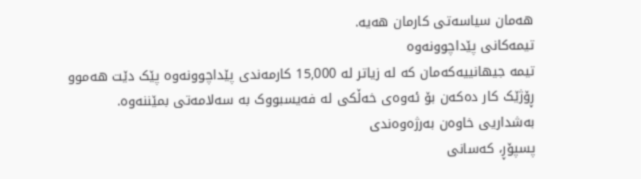هەمان سیاسەتی کارمان هەیە.
تیمەکانی پێداچوونەوە
تیمە جیهانییەکەمان کە لە زیاتر لە 15,000 کارمەندی پێداچوونەوە پێک دێت هەموو ڕۆژێک کار دەکەن بۆ ئەوەی خەڵکی لە فەیسبووک بە سەلامەتی بمێننەوە.
بەشداریی خاوەن بەرژەوەندی
پسپۆڕ، کەسانی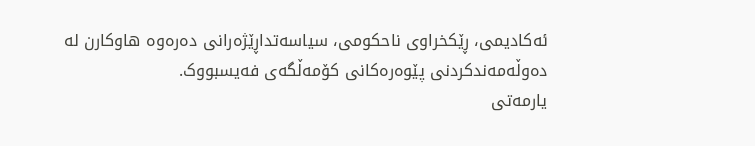ئەکادیمی، ڕێکخراوی ناحکومی، سیاسەتداڕێژەرانی دەرەوە هاوکارن لە دەوڵەمەندکردنی پێوەرەکانی کۆمەڵگەی فەیسبووک.
یارمەتی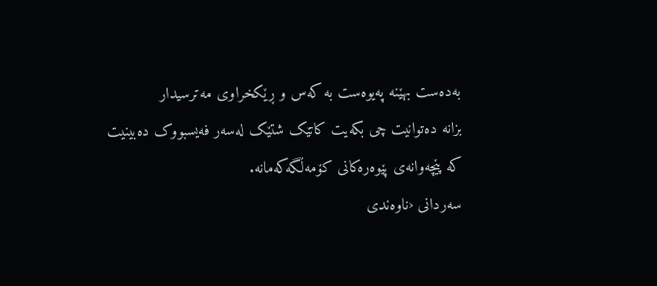بەدەست بهێنە پەیوەست بە کەس و ڕێکخراوی مەترسیدار
بزانە دەتوانیت چی بکەیت کاتێک شتێک لەسەر فەیسبووک دەبینیت کە پێچەوانەی پێوەرەکانی کۆمەڵگەکەمانە.
سەردانی ‹ناوەندی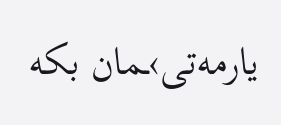یارمەتی›ـمان بکە